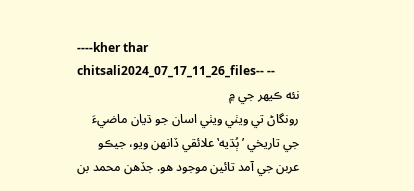----kher thar chitsali2024_07_17_11_26_files-- --
نئه ڪيهر جي ۾
رونگاڻ تي ويٺي ويٺي اسان جو ڌيان ماضيءَ جي تاريخي ’ ٻُڌيه‛ علائقي ڏانهن ويو، جيڪو عربن جي آمد تائين موجود ھو. جڏھن محمد بن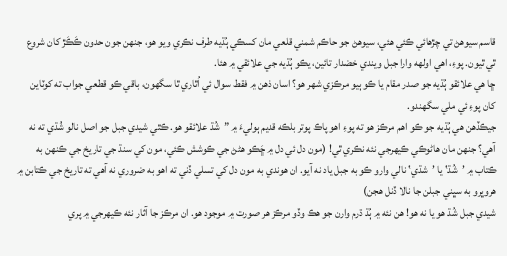قاسم سيوھڻ تي چڙھائي ڪئي ھئي، سيوھڻ جو حاڪم شمني قلعي مان کسڪي ٻُڌيه طرف نڪري ويو ھو، جنهن جون حدون ڪَڪَڙ کان شروع ٿي ٿيون. پوءِ، اھي اولھه وارا جبل ويندي خضدار تائين، يڪو ٻُڌيه جي علائقي ۾ ھئا.
ڇا ھي علائقو ٻُڌيه جو صدر مقام يا ڪو ٻيو مرڪزي شھر ھو؟ اسان ذھن ۾ فقط سوال ئي اُٿاري ٿا سگھون، باقي ڪو قطعي جواب ته کوٽاين کان پوءِ ئي ملي سگھندو.
جيڪڏھن ھي ٻُڌيه جو ڪو اھم مرڪز ھو ته پوءِ اھو پاڪ پوتر بلڪه قديم ٻوليءَ ۾ ”شُڌ علائقو ھو. ڪٿي شيدي جبل جو اصل نالو شُڌي ته نه آھي؟ جنهن مان ھاڻوڪي ڪيھرجي نئه نڪري ٿي! (مون دل ئي دل ۾ ڇَڪو ھڻڻ جي ڪوشش ڪئي، مون کي سنڌ جي تاريخ جي ڪنهن به ڪتاب ۾ ’شُڌ‛ يا ’شڌي‛ نالي وارو ڪو به جبل ياد نه آيو. ان ھوندي به مون دل کي تسلي ڏني ته اھو به ضروري نه آھي ته تاريخ جي ڪتابن ۾ ھروڀرو به سڀني جبلن جا نالا ڏنل ھجن)
شيدي جبل شُڌ ھو يا نه ھو! ھن نئه ۾ ٻُڌ ڌرم وارن جو ھڪ وڏو مرڪز ھر صورت ۾ موجود ھو. ان مرڪز جا آثار نئه ڪيھرجي ۾ پري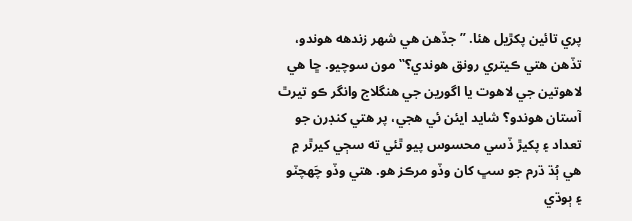پري تائين پکڙيل ھئا. ”جڏھن ھي شھر زندھه ھوندو، تڏھن ھتي ڪيتري رونق ھوندي؟‟ مون سوچيو. ڇا ھي لاھوتين جي لاھوت يا اگورين جي ھنگلاج وانگر ڪو تيرٿ آستان ھوندو؟ شايد ايئن ئي ھجي، پر ھتي کنڊرن جو تعداد ۽ پکيڙ ڏسي محسوس پيو ٿئي ته سڄي کيرٿر ۾ ھي ٻُڌ ڌرم جو سڀ کان وڏو مرڪز ھو. ھتي وڏو چَھچٽو ۽ ٻوڌي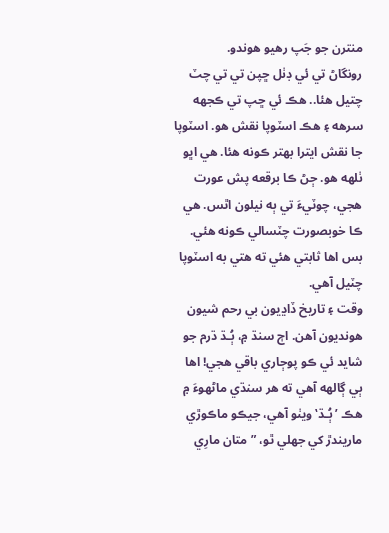منترن جو جَپ رھيو ھوندو.
رونگاڻ تي ئي ڊٺل ڇپن تي تي چٽ چتيل هئا.. هڪ ئي ڇپ تي ڪجهه سرهه ۽ هڪ اسٽوپا نقش هو. اسٽوپا جا نقش ايترا بهتر ڪونه هئا. هي اڀو ٺلهه هو. ڄڻ ڪا برقعه پش عورت هجي، چوٽيءَ تي ٻه نيلون اٿس. هي ڪا خوبصورت چٽسالي ڪونه هئي. بس اها ثابتي هئي ته هتي به اسٽوپا چٽيل آهي.
وقت ۽ تاريخ ڏاڍيون بي رحم شيون ھونديون آھن. اڄ سنڌ ۾، ٻُـڌ ڌرم جو شايد ئي ڪو پوڄاري باقي ھجي! اھا ٻي ڳالھه آھي ته ھر سنڌي ماڻھوءَ ۾ ھڪ ’ٻُـڌ‛ ويٺو آھي، جيڪو ماڪوڙي ماريندڙ کي جھلي ٿو، ”متان مارِي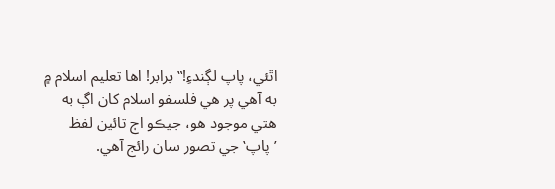اٿئي، پاپ لڳندءِ!‟ برابر! اھا تعليم اسلام ۾ به آھي پر ھي فلسفو اسلام کان اڳ به ھتي موجود ھو، جيڪو اڄ تائين لفظ ’پاپ‛ جي تصور سان رائج آھي.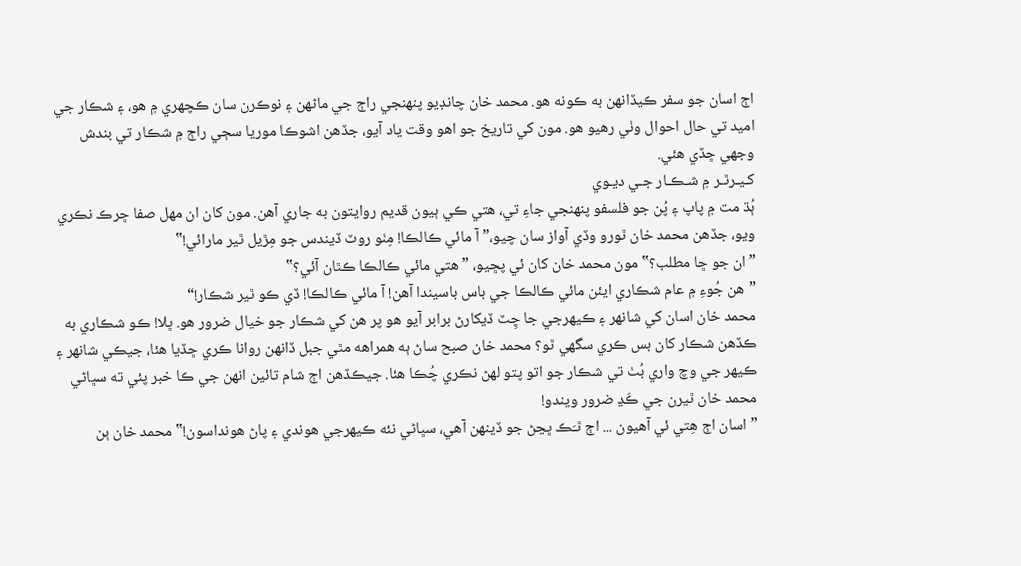اڄ اسان جو سفر ڪيڏانهن به ڪونه هو. محمد خان چانڊيو پنهنجي راڄ جي ماڻهن ۽ نوڪرن سان ڪچهري ۾ هو، ۽ شڪار جي اميد تي حال احوال وٺي رهيو هو. مون کي تاريخ جو اهو وقت ياد آيو، جڏهن اشوڪا موريا سڄي راڄ ۾ شڪار تي بندش وجهي ڇڏي هئي.
کـيـرٿـر ۾ شـڪـار جـي ديـوي
ٻُڌ مت ۾ پاپ ۽ پُن جو فلسفو پنهنجي جاءِ تي، ھتي ڪي ٻيون قديم روايتون به جاري آھن. مون کان ان مھل صفا ڇرڪ نڪري ويو، جڏھن محمد خان ٿورو وڏي آواز سان چيو،” آ مائي ڪالڪا! مِٺو روٽ ڏيندس جو مِڙيل ٿير مارائي!‟
”ان جو ڇا مطلب؟‟ مون محمد خان کان ئي پڇيو، ” ھتي مائي ڪالڪا ڪٿان آئي؟‟
”ھن جُوءِ ۾ عام شڪاري ايئن مائي ڪالڪا جي باس باسيندا آھن! آ مائي ڪالڪا! ڏي ڪو ٿير شڪار!“
محمد خان اسان کي شانهر ۽ ڪيھرجي جا چِٽ ڏيکارڻ برابر آيو ھو پر ھن کي شڪار جو خيال ضرور ھو. ڀلا! ڪو شڪاري به ڪڏھن شڪار کان بس ڪري سگھي ٿو؟ محمد خان صبح ساڻ ٻه ھمراھه مٿي جبل ڏانهن روانا ڪري ڇڏيا ھئا، جيڪي شانهر ۽ ڪيھر جي وچ واري بُٺ تي شڪار جو اتو پتو لھڻ نڪري چُڪا ھئا. جيڪڏھن اڄ شام تائين انهن جي ڪا خبر پئي ته سڀاڻي محمد خان ٿيرن جي ڪَڍ ضرور ويندو!
” اسان اڄ ھِتي ئي آھيون ... اڄ ٿـَڪ ڀڃڻ جو ڏينهن آھي، سڀاڻي نئه ڪيھرجي ھوندي ۽ پاڻ ھونداسون!‟ محمد خان ٻن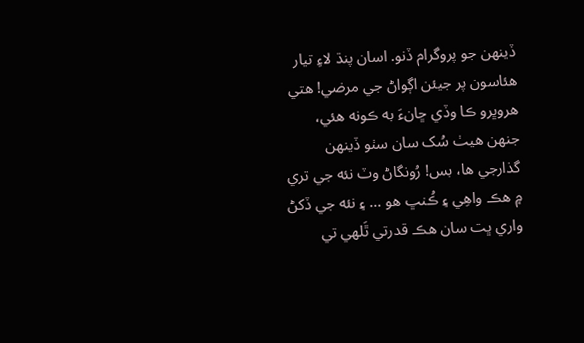ڏينهن جو پروگرام ڏنو. اسان پنڌ لاءِ تيار ھئاسون پر جيئن اڳواڻ جي مرضي! ھتي ھروڀرو ڪا وڏي ڇانءَ به ڪونه ھئي، جنهن ھيٺ سُک سان سٺو ڏينهن گذارجي ھا، بس! رُونگاڻ وٽ نئه جي تري ۾ ھڪ واھِي ۽ ڪُنڀ ھو ... ۽ نئه جي ڏکڻ واري ڀت سان ھڪ قدرتي ٿَلھي تي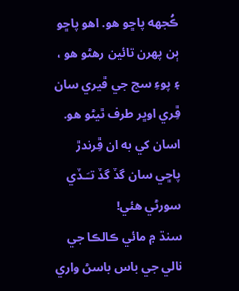ڪُجھه پاڇو ھو. اھو پاڇو ٻن پھرن تائين رھڻو ھو ، ۽ پوءِ سج جي ڦيري سان ڦِري اوڀر طرف ٿيڻو ھو. اسان کي به ان ڦِرندڙ پاڇي سان گڏ گڏ تـَـڏي سورڻي ھئي!
سنڌ ۾ مائي ڪالڪا جي نالي جي باس باسڻ واري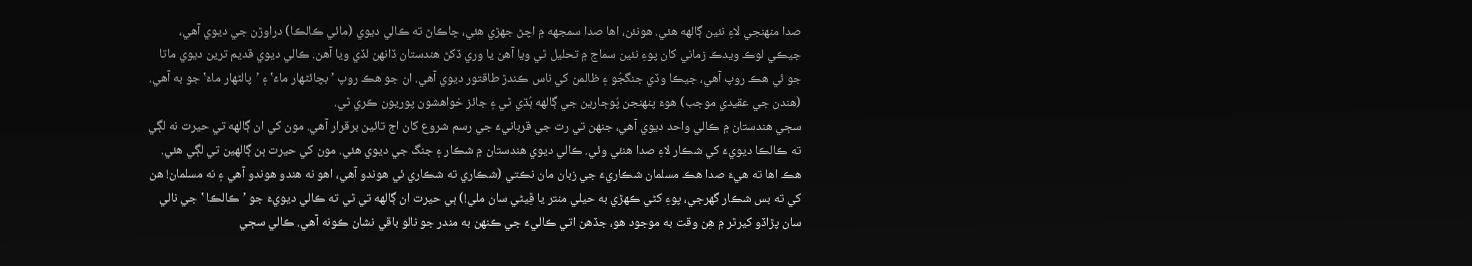صدا منهنجي لاءِ نئين ڳالھه ھئي. ھونئن، اھا صدا سمجھه ۾ اچڻ جھڙي ھئي، ڇاڪاڻ ته ڪالي ديوي (مائي ڪالڪا) دراوڙن جي ديوي آھي، جيڪي لوڪ ويدڪ زماني کان پوءِ نئين سماج ۾ تحليل ٿي ويا آھن يا وري ڏکڻ ھندستان ڏانهن لڏي ويا آھن. ڪالي ديوي قديم ترين ديوي ماتا جو ئي ھڪ روپ آھي، جيڪا وڏي جنگجُو ۽ ظالمن کي ناس ڪندڙ طاقتور ديوي آھي. ان جو ھڪ روپ ’بچائڻھار ماءَ‛ ۽ ’پالڻھار ماءَ‛ جو به آھي. (ھندن جي عقيدي موجب) ھوءَ پنهنجن پُوڄارين جي ڳالھه ٻُڌي ٿي ۽ جائز خواھشون پوريون ڪري ٿي.
سڄي ھندستان ۾ ڪالي واحد ديوي آھي، جنهن تي رت جي قربانيءَ جي رسم شروع کان اڄ تائين برقرار آھي. مون کي ان ڳالھه تي حيرت نه لڳي ته ڪالڪا ديويءَ کي شڪار لاءِ صدا ھنئي وئي. ڪالي ديوي ھندستان ۾ شڪار ۽ جنگ جي ديوي ھئي. مون کي حيرت ٻن ڳالھين تي لڳي ھئي. ھڪ اھا ته ھيءَ صدا ھڪ مسلمان شڪاريءَ جي زبان مان نڪتي (شڪاري ته شڪاري ئي ھوندو آھي، اھو نه ھندو ھوندو آھي ۽ نه مسلمان! ھن کي ته بس شڪار گھرجي، پوءِ کڻي ڪھڙي به حيلي منتر يا ڦِيڻي سان ملي!) ٻي حيرت ان ڳالھه تي ٿي ته ڪالي ديويءَ جو ’ڪالڪا ‛ جي نالي سان پڙاڏو کيرٿر ۾ ھِن وقت به موجود ھو، جڏھن اتي ڪاليءَ جي ڪنهن به مندر جو نالو باقي نشان ڪونه آھي. ڪالي سڄي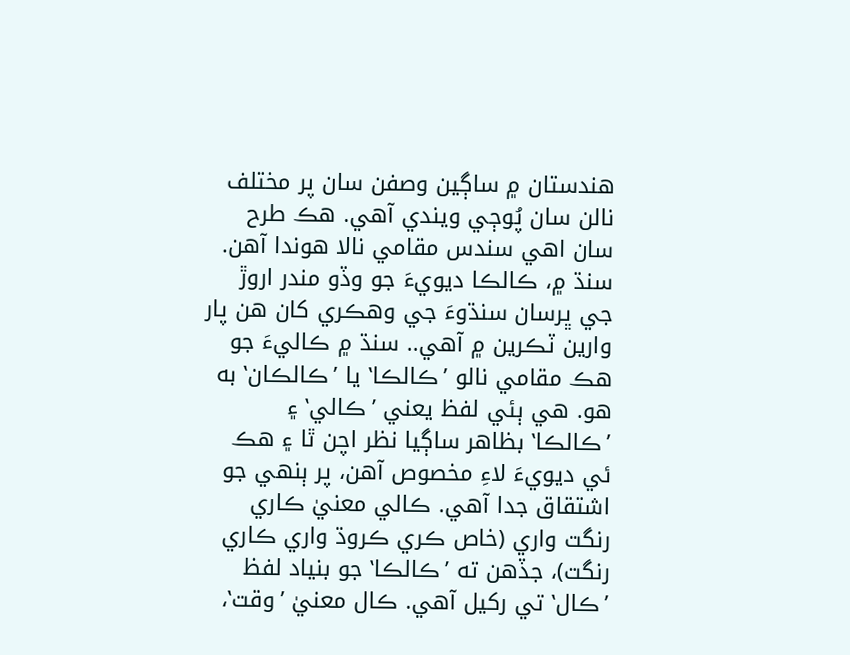ھندستان ۾ ساڳين وصفن سان پر مختلف نالن سان پُوڄي ويندي آھي. ھڪ طرح سان اھي سندس مقامي نالا ھوندا آھن.
سنڌ ۾، ڪالڪا ديويءَ جو وڏو مندر اروڙ جي ڀرسان سنڌوءَ جي وھڪري کان ھن پار وارين ٽڪرين ۾ آھي.. سنڌ ۾ ڪاليءَ جو ھڪ مقامي نالو ’ڪالڪا‛ يا ’ڪالڪان‛ به ھو. ھي ٻئي لفظ يعني ’ڪالي‛ ۽ ’ڪالڪا‛ بظاھر ساڳيا نظر اچن ٿا ۽ ھڪ ئي ديويءَ لاءِ مخصوص آھن، پر ٻنهي جو اشتقاق جدا آھي. ڪالي معنيٰ ڪاري رنگت واري (خاص ڪري ڪروڌ واري ڪاري رنگت)، جڏھن ته ’ڪالڪا‛ جو بنياد لفظ ’ڪال‛ تي رکيل آھي. ڪال معنيٰ ’وقت‛،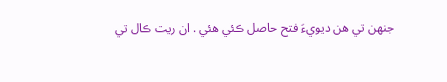جنهن تي ھن ديويءَ فتح حاصل ڪئي ھئي . ان ريت ڪال تي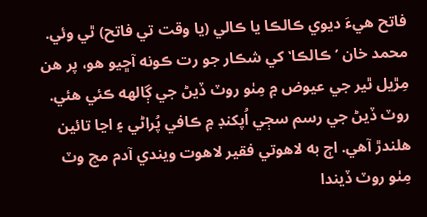فاتح ھيءَ ديوي ڪالڪا يا ڪالي (يا وقت تي فاتح) ٿي وئي.
محمد خان ’ڪالڪا‛ کي شڪار جو رت ڪونه آڇيو ھو، پر ھن مِڙيل ٿير جي عيوض ۾ مِٺو روٽ ڏيڻ جي ڳالھه ڪئي ھئي. روٽ ڏيڻ جي رسم سڄي اُپکنڊ ۾ ڪافي پُراڻي ۽ اڃا تائين ھلندڙ آھي. اڄ به لاھوتي فقير لاھوت ويندي آدم مچ وٽ مِٺو روٽ ڏيندا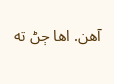آھن. اھا ڄڻ ته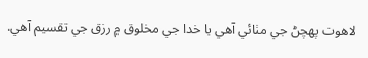لاھوت پھچڻ جي مٺائي آھي يا خدا جي مخلوق ۾ رزق جي تقسيم آھي.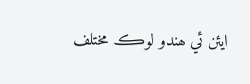ايئن ئي ھندو لوڪ مختلف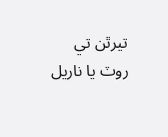تيرٿن تي روٽ يا ناريل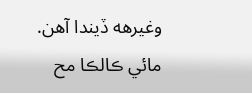وغيرهه ڏيندا آھن.
مائي ڪالڪا مح